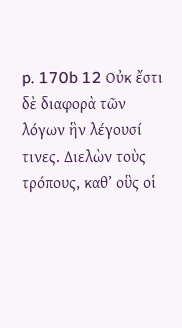p. 170b 12 Οὐκ ἔστι δὲ διαφορὰ τῶν λόγων ἣν λέγουσί τινες. Διελὼν τοὺς τρόπους, καθ’ οὓς οἱ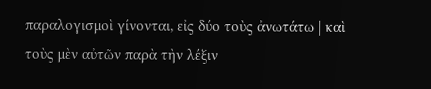παραλογισμοὶ γίνονται, εἰς δύο τοὺς ἀνωτάτω | καὶ τοὺς μὲν αὐτῶν παρὰ τὴν λέξιν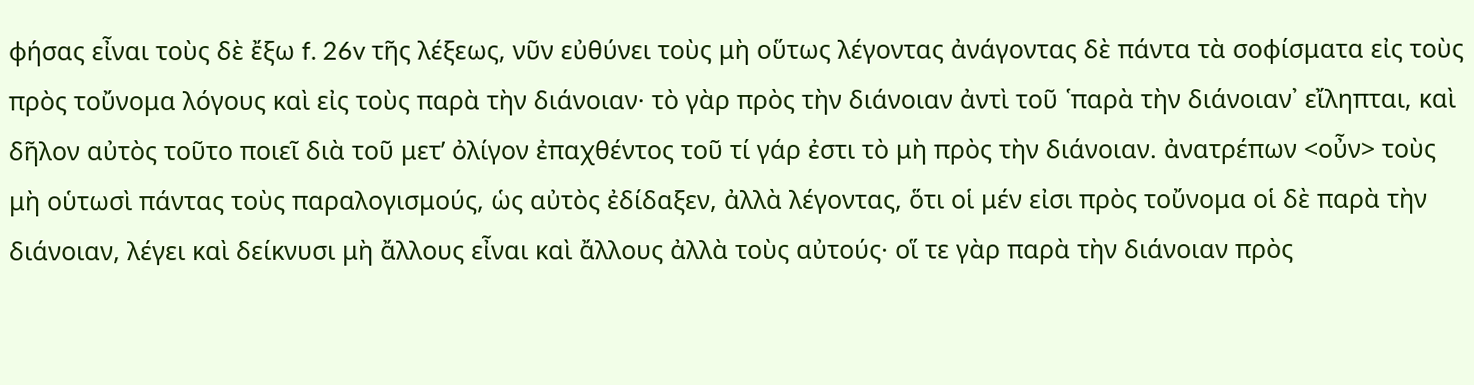φήσας εἶναι τοὺς δὲ ἔξω f. 26v τῆς λέξεως, νῦν εὐθύνει τοὺς μὴ οὕτως λέγοντας ἀνάγοντας δὲ πάντα τὰ σοφίσματα εἰς τοὺς πρὸς τοὔνομα λόγους καὶ εἰς τοὺς παρὰ τὴν διάνοιαν· τὸ γὰρ πρὸς τὴν διάνοιαν ἀντὶ τοῦ ῾παρὰ τὴν διάνοιαν᾿ εἴληπται, καὶ δῆλον αὐτὸς τοῦτο ποιεῖ διὰ τοῦ μετ’ ὀλίγον ἐπαχθέντος τοῦ τί γάρ ἐστι τὸ μὴ πρὸς τὴν διάνοιαν. ἀνατρέπων <οὖν> τοὺς μὴ οὑτωσὶ πάντας τοὺς παραλογισμούς, ὡς αὐτὸς ἐδίδαξεν, ἀλλὰ λέγοντας, ὅτι οἱ μέν εἰσι πρὸς τοὔνομα οἱ δὲ παρὰ τὴν διάνοιαν, λέγει καὶ δείκνυσι μὴ ἄλλους εἶναι καὶ ἄλλους ἀλλὰ τοὺς αὐτούς· οἵ τε γὰρ παρὰ τὴν διάνοιαν πρὸς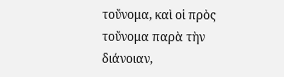τοὔνομα, καὶ οἱ πρὸς τοὔνομα παρὰ τὴν διάνοιαν,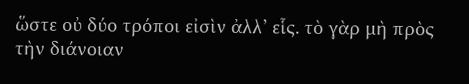ὥστε οὐ δύο τρόποι εἰσὶν ἀλλ’ εἷς. τὸ γὰρ μὴ πρὸς τὴν διάνοιαν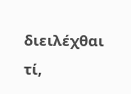διειλέχθαι τί,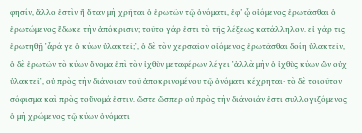φησίν, ἄλλο ἐστὶν ἢ ὅταν μὴ χρῆται ὁ ἐρωτῶν τῷ ὀνόματι, ἐφ’ ᾧ οἰόμενος ἐρωτᾶσθαι ὁ ἐρωτώμενος ἔδωκε τὴν ἀπόκρισιν; τοῦτο γάρ ἐστι τὸ τῆς λέξεως κατάλληλον. εἰ γάρ τις ἐρωτηθῇ ῾ἆρά γε ὁ κύων ὑλακτεῖ;᾿, ὁ δὲ τὸν χερσαῖον οἰόμενος ἐρωτᾶσθαι δοίη ὑλακτεῖν, ὁ δὲ ἐρωτῶν τὸ κύων ὄνομα ἐπὶ τὸν ἰχθὺν μεταφέρων λέγει ῾ἀλλὰ μὴν ὁ ἰχθὺς κύων ὢν οὐχ ὑλακτεῖ᾿, οὐ πρὸς τὴν διάνοιαν τοῦ ἀποκρινομένου τῷ ὀνόματι κέχρηται· τὸ δὲ τοιοῦτον σόφισμα καὶ πρὸς τοὔνομά ἐστιν. ὥστε ὥσπερ οὐ πρὸς τὴν διάνοιάν ἐστι συλλογιζόμενος ὁ μὴ χρώμενος τῷ κύων ὀνόματι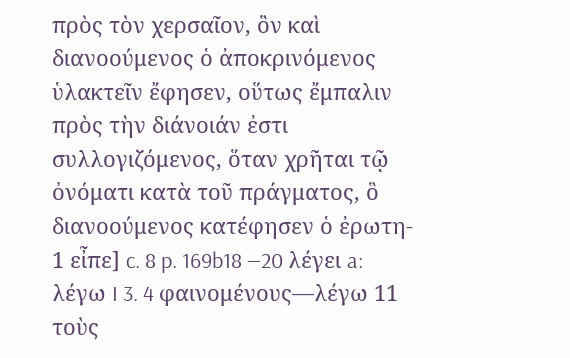πρὸς τὸν χερσαῖον, ὃν καὶ διανοούμενος ὁ ἀποκρινόμενος ὑλακτεῖν ἔφησεν, οὕτως ἔμπαλιν πρὸς τὴν διάνοιάν ἐστι συλλογιζόμενος, ὅταν χρῆται τῷ ὀνόματι κατὰ τοῦ πράγματος, ὃ διανοούμενος κατέφησεν ὁ ἐρωτη- 1 εἶπε] c. 8 p. 169b18 —20 λέγει a: λέγω I 3. 4 φαινομένους—λέγω 11 τοὺς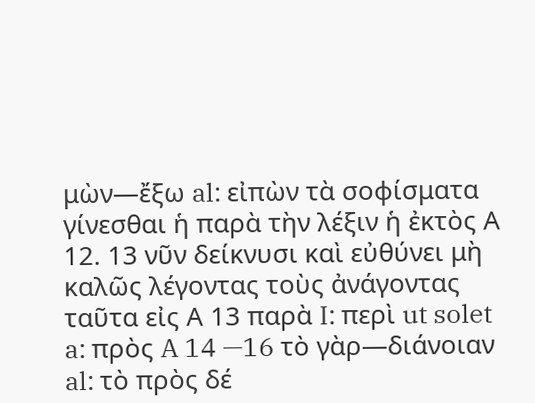μὼν—ἔξω al: εἰπὼν τὰ σοφίσματα γίνεσθαι ἡ παρὰ τὴν λέξιν ἡ ἐκτὸς Α 12. 13 νῦν δείκνυσι καὶ εὐθύνει μὴ καλῶς λέγοντας τοὺς ἀνάγοντας ταῦτα εἰς Α 13 παρὰ I: περὶ ut solet a: πρὸς A 14 —16 τὸ γὰρ—διάνοιαν al: τὸ πρὸς δέ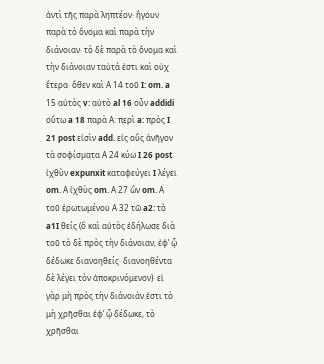ἀντὶ τῆς παρὰ ληπτέον· ἤγουν παρὰ τὸ ὄνομα καὶ παρὰ τὴν διάνοιαν· τὸ δὲ παρὰ τὸ ὄνομα καὶ τὴν διάνοιαν ταὐτά ἐστι καὶ οὐχ ἕτερα· ὅθεν καὶ Α 14 τοῦ I: om. a 15 αὐτὸς v: αὐτὸ al 16 οὖν addidi οὕτω a 18 παρὰ Α: περὶ a: πρὸς I 21 post εἰσὶν add. εἰς οὓς ἀνῆγον τὰ σοφίσματα Α 24 κύω I 26 post ἰχθὺν expunxit καταφεύγει I λέγει om. Α ἰχθὺς om. Α 27 ὢν om. Α τοῦ ἐρωτωμένου Α 32 τῶ a2: τὸ a1I θείς (ὃ καὶ αὐτὸς ἐδήλωσε διὰ τοῦ τὸ δὲ πρὸς τὴν διάνοιαν, ἐφ’ ᾧ δέδωκε διανοηθείς· διανοηθέντα δὲ λέγει τὸν ἀποκρινόμενον)· εἰ γὰρ μὴ πρὸς τὴν διάνοιάν ἐστι τὸ μὴ χρῆσθαι ἐφ’ ᾧ δέδωκε, τὸ χρῆσθαι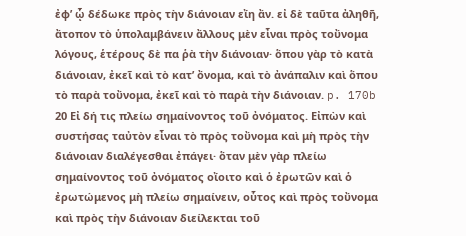ἐφ’ ᾧ δέδωκε πρὸς τὴν διάνοιαν εἴη ἄν. εἰ δὲ ταῦτα ἀληθῆ, ἄτοπον τὸ ὑπολαμβάνειν ἄλλους μὲν εἶναι πρὸς τοὔνομα λόγους, ἑτέρους δὲ πα ῥὰ τὴν διάνοιαν· ὅπου γὰρ τὸ κατὰ διάνοιαν, ἐκεῖ καὶ τὸ κατ’ ὄνομα, καὶ τὸ ἀνάπαλιν καὶ ὅπου τὸ παρὰ τοὔνομα, ἐκεῖ καὶ τὸ παρὰ τὴν διάνοιαν. p. 170b 20 Εἰ δή τις πλείω σημαίνοντος τοῦ ὀνόματος. Εἰπὼν καὶ συστήσας ταὐτὸν εἶναι τὸ πρὸς τοὔνομα καὶ μὴ πρὸς τὴν διάνοιαν διαλέγεσθαι ἐπάγει· ὅταν μὲν γὰρ πλείω σημαίνοντος τοῦ ὀνόματος οἴοιτο καὶ ὁ ἐρωτῶν καὶ ὁ ἐρωτώμενος μὴ πλείω σημαίνειν, οὗτος καὶ πρὸς τοὔνομα καὶ πρὸς τὴν διάνοιαν διείλεκται τοῦ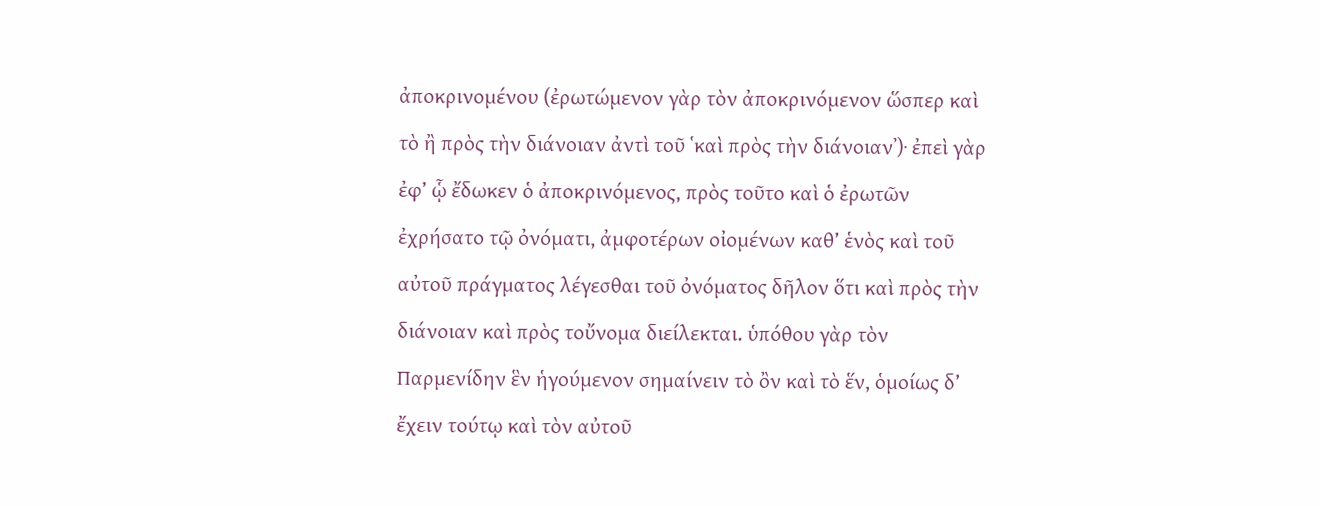ἀποκρινομένου (ἐρωτώμενον γὰρ τὸν ἀποκρινόμενον ὥσπερ καὶ τὸ ἢ πρὸς τὴν διάνοιαν ἀντὶ τοῦ ῾καὶ πρὸς τὴν διάνοιαν᾿)· ἐπεὶ γὰρ ἐφ’ ᾧ ἔδωκεν ὁ ἀποκρινόμενος, πρὸς τοῦτο καὶ ὁ ἐρωτῶν ἐχρήσατο τῷ ὀνόματι, ἀμφοτέρων οἰομένων καθ’ ἑνὸς καὶ τοῦ αὐτοῦ πράγματος λέγεσθαι τοῦ ὀνόματος δῆλον ὅτι καὶ πρὸς τὴν διάνοιαν καὶ πρὸς τοὔνομα διείλεκται. ὑπόθου γὰρ τὸν Παρμενίδην ἓν ἡγούμενον σημαίνειν τὸ ὂν καὶ τὸ ἕν, ὁμοίως δ’ ἔχειν τούτῳ καὶ τὸν αὐτοῦ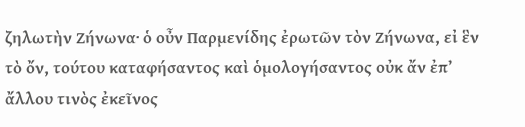ζηλωτὴν Ζήνωνα· ὁ οὖν Παρμενίδης ἐρωτῶν τὸν Ζήνωνα, εἰ ἓν τὸ ὄν, τούτου καταφήσαντος καὶ ὁμολογήσαντος οὐκ ἄν ἐπ’ ἄλλου τινὸς ἐκεῖνος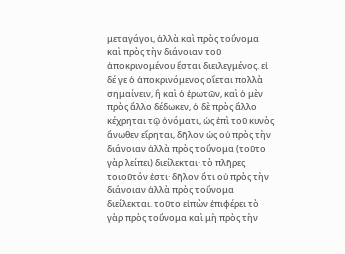μεταγάγοι, ἀλλὰ καὶ πρὸς τοὔνομα καὶ πρὸς τὴν διάνοιαν τοῦ ἀποκρινομένου ἔσται διειλεγμένος. εἰ δέ γε ὁ ἀποκρινόμενος οἴεται πολλὰ σημαίνειν, ἢ καὶ ὁ ἐρωτῶν, καὶ ὁ μὲν πρὸς ἄλλο δέδωκεν, ὁ δὲ πρὸς ἄλλο κέχρηται τῷ ὀνόματι, ὡς ἐπὶ τοῦ κυνὸς ἄνωθεν εἴρηται, δῆλον ὡς οὐ πρὸς τὴν διάνοιαν ἀλλὰ πρὸς τοὔνομα (τοῦτο γὰρ λείπει) διείλεκται· τὸ πλῆρες τοιοῦτόν ἐστι· δῆλον ὅτι οὐ πρὸς τὴν διάνοιαν ἀλλὰ πρὸς τοὔνομα διείλεκται. τοῦτο εἰπὼν ἐπιφέρει τὸ γὰρ πρὸς τοὔνομα καὶ μὴ πρὸς τὴν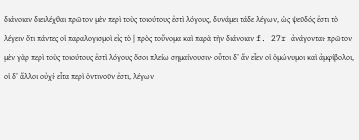διάνοιαν διειλέχθαι πρῶτον μὲν περὶ τοὺς τοιούτους ἐστὶ λόγους, δυνάμει τάδε λέγων, ὡς ψεῦδός ἐστι τὸ λέγειν ὅτι πάντες οἱ παραλογισμοὶ εἰς τὸ | πρὸς τοὔνομα καὶ παρὰ τὴν διάνοιαν f. 27r ἀνάγονται· πρῶτον μὲν γὰρ περὶ τοὺς τοιούτους ἐστὶ λόγους ὅσοι πλείω σημαίνουσιν· οὗτοι δ’ ἄν εἶεν οἱ ὁμώνυμοι καὶ ἀμφίβολοι, οἱ δ’ ἄλλοι οὐχί· εἶτα περὶ ὁντινοῦν ἐστι, λέγων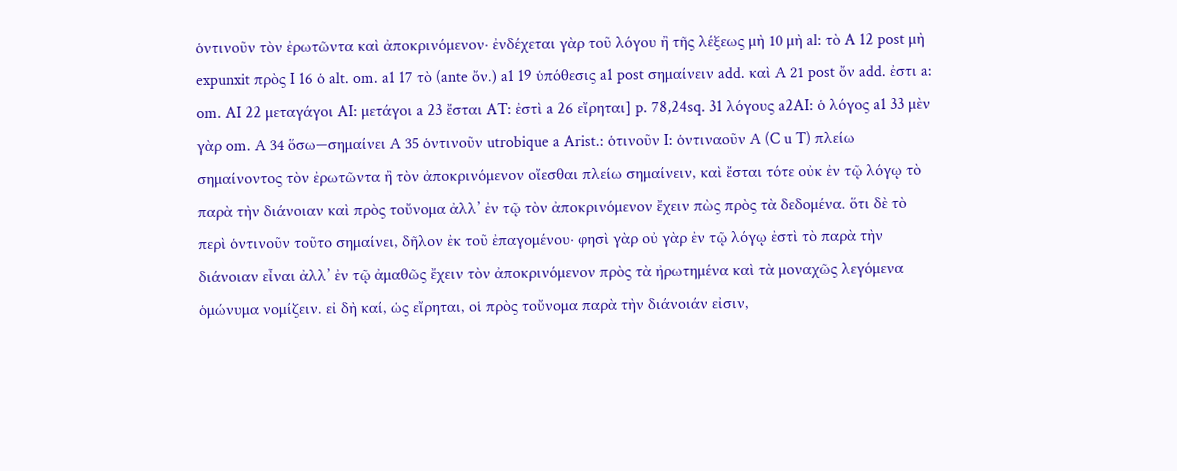ὁντινοῦν τὸν ἐρωτῶντα καὶ ἀποκρινόμενον· ἐνδέχεται γὰρ τοῦ λόγου ἢ τῆς λέξεως μὴ 10 μὴ al: τὸ A 12 post μὴ expunxit πρὸς I 16 ὁ alt. om. a1 17 τὸ (ante ὄν.) a1 19 ὑπόθεσις a1 post σημαίνειν add. καὶ Α 21 post ὄν add. ἐστι a: om. AI 22 μεταγάγοι AI: μετάγοι a 23 ἔσται AT: ἐστὶ a 26 εἴρηται] p. 78,24sq. 31 λόγους a2AI: ὁ λόγος a1 33 μὲν γὰρ om. Α 34 ὅσω—σημαίνει Α 35 ὁντινοῦν utrobique a Arist.: ὁτινοῦν I: ὁντιναοῦν Α (C u T) πλείω σημαίνοντος τὸν ἐρωτῶντα ἢ τὸν ἀποκρινόμενον οἴεσθαι πλείω σημαίνειν, καὶ ἔσται τότε οὐκ ἐν τῷ λόγῳ τὸ παρὰ τὴν διάνοιαν καὶ πρὸς τοὔνομα ἀλλ’ ἐν τῷ τὸν ἀποκρινόμενον ἔχειν πὼς πρὸς τὰ δεδομένα. ὅτι δὲ τὸ περὶ ὁντινοῦν τοῦτο σημαίνει, δῆλον ἐκ τοῦ ἐπαγομένου· φησὶ γὰρ οὐ γὰρ ἐν τῷ λόγῳ ἐστὶ τὸ παρὰ τὴν διάνοιαν εἶναι ἀλλ’ ἐν τῷ ἀμαθῶς ἔχειν τὸν ἀποκρινόμενον πρὸς τὰ ἠρωτημένα καὶ τὰ μοναχῶς λεγόμενα ὁμώνυμα νομίζειν. εἰ δὴ καί, ὡς εἴρηται, οἱ πρὸς τοὔνομα παρὰ τὴν διάνοιάν εἰσιν,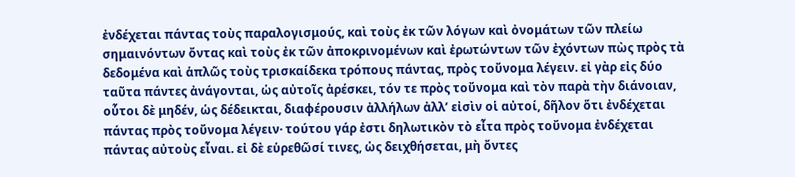ἐνδέχεται πάντας τοὺς παραλογισμούς, καὶ τοὺς ἐκ τῶν λόγων καὶ ὀνομάτων τῶν πλείω σημαινόντων ὄντας καὶ τοὺς ἐκ τῶν ἀποκρινομένων καὶ ἐρωτώντων τῶν ἐχόντων πὼς πρὸς τὰ δεδομένα καὶ ἁπλῶς τοὺς τρισκαίδεκα τρόπους πάντας, πρὸς τοὔνομα λέγειν. εἰ γὰρ εἰς δύο ταῦτα πάντες ἀνάγονται, ὡς αὐτοῖς ἀρέσκει, τόν τε πρὸς τοὔνομα καὶ τὸν παρὰ τὴν διάνοιαν, οὗτοι δὲ μηδέν, ὡς δέδεικται, διαφέρουσιν ἀλλήλων ἀλλ’ εἰσὶν οἱ αὐτοί, δῆλον ὅτι ἐνδέχεται πάντας πρὸς τοὔνομα λέγειν· τούτου γάρ ἐστι δηλωτικὸν τὸ εἶτα πρὸς τοὔνομα ἐνδέχεται πάντας αὐτοὺς εἶναι. εἰ δὲ εὑρεθῶσί τινες, ὡς δειχθήσεται, μὴ ὄντες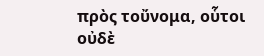πρὸς τοὔνομα, οὗτοι οὐδὲ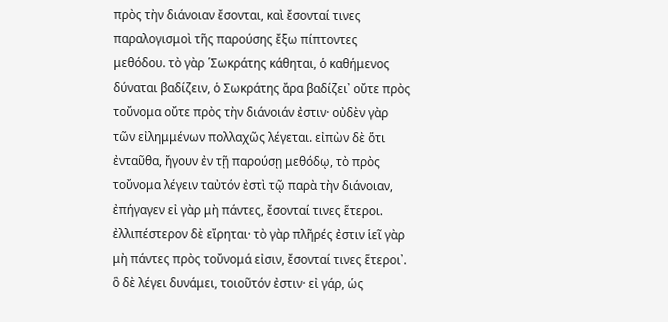πρὸς τὴν διάνοιαν ἔσονται, καὶ ἔσονταί τινες παραλογισμοὶ τῆς παρούσης ἔξω πίπτοντες μεθόδου. τὸ γὰρ ῾Σωκράτης κάθηται, ὁ καθήμενος δύναται βαδίζειν, ὁ Σωκράτης ἄρα βαδίζει᾿ οὔτε πρὸς τοὔνομα οὔτε πρὸς τὴν διάνοιάν ἐστιν· οὐδὲν γὰρ τῶν εἰλημμένων πολλαχῶς λέγεται. εἰπὼν δὲ ὅτι ἐνταῦθα, ἤγουν ἐν τῇ παρούσῃ μεθόδῳ, τὸ πρὸς τοὔνομα λέγειν ταὐτόν ἐστὶ τῷ παρὰ τὴν διάνοιαν, ἐπήγαγεν εἰ γὰρ μὴ πάντες, ἔσονταί τινες ἕτεροι. ἐλλιπέστερον δὲ εἴρηται· τὸ γὰρ πλῆρές ἐστιν ἱεῖ γὰρ μὴ πάντες πρὸς τοὔνομά εἰσιν, ἔσονταί τινες ἕτεροι᾿. ὃ δὲ λέγει δυνάμει, τοιοῦτόν ἐστιν· εἰ γάρ, ὡς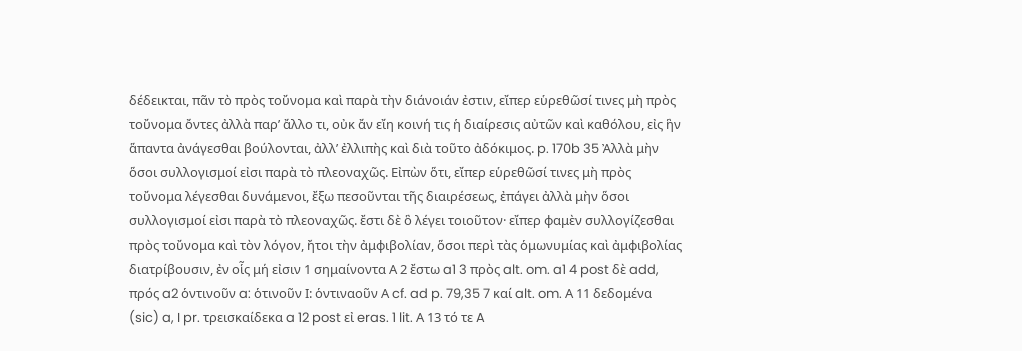δέδεικται, πᾶν τὸ πρὸς τοὔνομα καὶ παρὰ τὴν διάνοιάν ἐστιν, εἴπερ εὑρεθῶσί τινες μὴ πρὸς τοὔνομα ὄντες ἀλλὰ παρ’ ἄλλο τι, οὐκ ἄν εἴη κοινή τις ἡ διαίρεσις αὐτῶν καὶ καθόλου, εἰς ἣν ἅπαντα ἀνάγεσθαι βούλονται, ἀλλ’ ἐλλιπὴς καὶ διὰ τοῦτο ἀδόκιμος. p. 170b 35 Ἀλλὰ μὴν ὅσοι συλλογισμοί εἰσι παρὰ τὸ πλεοναχῶς. Εἰπὼν ὅτι, εἴπερ εὑρεθῶσί τινες μὴ πρὸς τοὔνομα λέγεσθαι δυνάμενοι, ἔξω πεσοῦνται τῆς διαιρέσεως, ἐπάγει ἀλλὰ μὴν ὅσοι συλλογισμοί εἰσι παρὰ τὸ πλεοναχῶς. ἔστι δὲ ὃ λέγει τοιοῦτον· εἴπερ φαμὲν συλλογίζεσθαι πρὸς τοὔνομα καὶ τὸν λόγον, ἤτοι τὴν ἀμφιβολίαν, ὅσοι περὶ τὰς ὁμωνυμίας καὶ ἀμφιβολίας διατρίβουσιν, ἐν οἷς μή εἰσιν 1 σημαίνοντα Α 2 ἔστω a1 3 πρὸς alt. om. a1 4 post δὲ add, πρός a2 ὁντινοῦν a: ὁτινοῦν Ι: ὁντιναοῦν Α cf. ad p. 79,35 7 καί alt. om. Α 11 δεδομένα (sic) a, I pr. τρεισκαίδεκα a 12 post εἰ eras. 1 lit. Α 13 τό τε A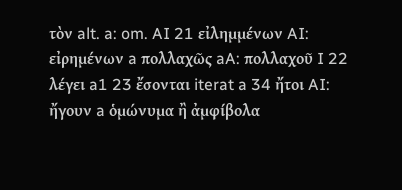τὸν alt. a: om. AI 21 εἰλημμένων AI: εἰρημένων a πολλαχῶς aA: πολλαχοῦ I 22 λέγει a1 23 ἔσονται iterat a 34 ἤτοι AI: ἤγουν a ὁμώνυμα ἢ ἀμφίβολα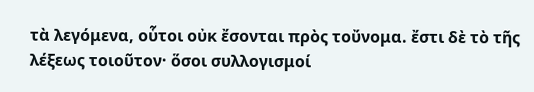τὰ λεγόμενα, οὗτοι οὐκ ἔσονται πρὸς τοὔνομα. ἔστι δὲ τὸ τῆς λέξεως τοιοῦτον· ὅσοι συλλογισμοί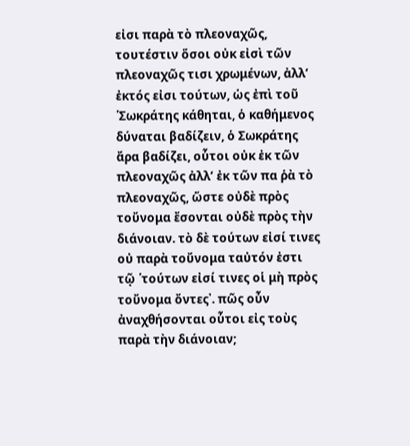εἰσι παρὰ τὸ πλεοναχῶς, τουτέστιν ὅσοι οὐκ εἰσὶ τῶν πλεοναχῶς τισι χρωμένων, ἀλλ’ ἐκτός εἰσι τούτων, ὡς ἐπὶ τοῦ ῾Σωκράτης κάθηται, ὁ καθήμενος δύναται βαδίζειν, ὁ Σωκράτης ἄρα βαδίζει, οὗτοι οὐκ ἐκ τῶν πλεοναχῶς ἀλλ’ ἐκ τῶν πα ῥὰ τὸ πλεοναχῶς, ὥστε οὐδὲ πρὸς τοὔνομα ἔσονται οὐδὲ πρὸς τὴν διάνοιαν. τὸ δὲ τούτων εἰσί τινες οὐ παρὰ τοὔνομα ταὐτόν ἐστι τῷ ῾τούτων εἰσί τινες οἱ μὴ πρὸς τοὔνομα ὄντες᾿. πῶς οὖν ἀναχθήσονται οὗτοι εἰς τοὺς παρὰ τὴν διάνοιαν;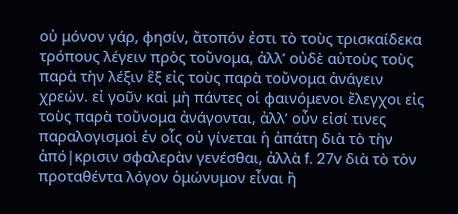οὐ μόνον γάρ, φησίν, ἄτοπόν ἐστι τὸ τοὺς τρισκαίδεκα τρόπους λέγειν πρὸς τοὔνομα, ἀλλ’ οὐδὲ αὐτοὺς τοὺς παρὰ τὴν λέξιν ἓξ εἰς τοὺς παρὰ τοὔνομα ἀνάγειν χρεών. εἰ γοῦν καὶ μὴ πάντες οἱ φαινόμενοι ἔλεγχοι εἰς τοὺς παρὰ τοὔνομα ἀνάγονται, ἀλλ’ οὖν εἰσί τινες παραλογισμοὶ ἐν οἷς οὐ γίνεται ἡ ἀπάτη διὰ τὸ τὴν ἀπό|κρισιν σφαλερὰν γενέσθαι, ἀλλὰ f. 27v διὰ τὸ τὸν προταθέντα λόγον ὁμώνυμον εἶναι ἢ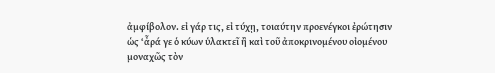ἀμφίβολον. εἰ γάρ τις, εἰ τύχῃ, τοιαύτην προενέγκοι ἐρώτησιν ὡς ‘ἆρά γε ὁ κύων ὑλακτεῖ ἢ καὶ τοῦ ἀποκρινομένου οἰομένου μοναχῶς τὸν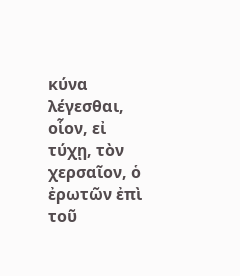κύνα λέγεσθαι, οἷον, εἰ τύχῃ, τὸν χερσαῖον, ὁ ἐρωτῶν ἐπὶ τοῦ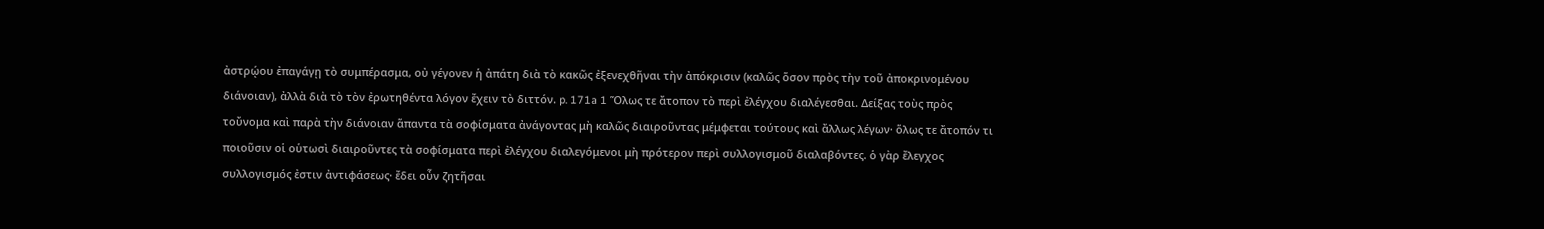ἀστρῴου ἐπαγάγῃ τὸ συμπέρασμα, οὐ γέγονεν ἡ ἀπάτη διὰ τὸ κακῶς ἐξενεχθῆναι τὴν ἀπόκρισιν (καλῶς ὅσον πρὸς τὴν τοῦ ἀποκρινομένου διάνοιαν), ἀλλὰ διὰ τὸ τὸν ἐρωτηθέντα λόγον ἔχειν τὸ διττόν. p. 171a 1 Ὅλως τε ἄτοπον τὸ περὶ ἐλέγχου διαλέγεσθαι. Δείξας τοὺς πρὸς τοὔνομα καὶ παρὰ τὴν διάνοιαν ἅπαντα τὰ σοφίσματα ἀνάγοντας μὴ καλῶς διαιροῦντας μέμφεται τούτους καὶ ἄλλως λέγων· ὅλως τε ἄτοπόν τι ποιοῦσιν οἱ οὑτωσὶ διαιροῦντες τὰ σοφίσματα περὶ ἐλέγχου διαλεγόμενοι μὴ πρότερον περὶ συλλογισμοῦ διαλαβόντες. ὁ γὰρ ἔλεγχος συλλογισμός ἐστιν ἀντιφάσεως· ἔδει οὖν ζητῆσαι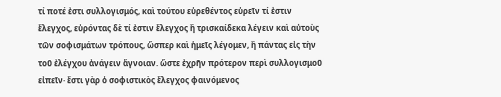τί ποτέ ἐστι συλλογισμός, καὶ τούτου εὑρεθέντος εὑρεῖν τί ἐστιν ἔλεγχος, εὑρόντας δὲ τί ἐστιν ἔλεγχος ἢ τρισκαίδεκα λέγειν καὶ αὐτοὺς τῶν σοφισμάτων τρόπους, ὥσπερ καὶ ἡμεῖς λέγομεν, ἢ πάντας εἰς τὴν τοῦ ἐλέγχου ἀνάγειν ἄγνοιαν. ὥστε ἐχρῆν πρότερον περὶ συλλογισμοῦ εἰπεῖν· ἔστι γὰρ ὁ σοφιστικὸς ἔλεγχος φαινόμενος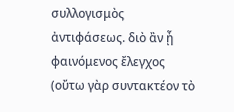συλλογισμὸς ἀντιφάσεως. διὸ ἂν ᾖ φαινόμενος ἔλεγχος (οὔτω γὰρ συντακτέον τὸ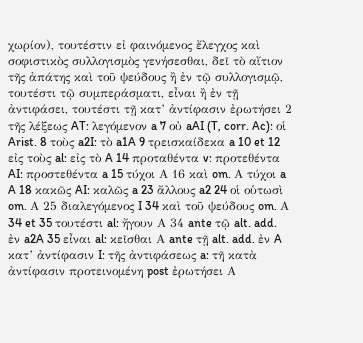χωρίον), τουτέστιν εἰ φαινόμενος ἔλεγχος καὶ σοφιστικὸς συλλογισμὸς γενήσεσθαι, δεῖ τὸ αἴτιον τῆς ἀπάτης καὶ τοῦ ψεύδους ἢ ἐν τῷ συλλογισμῷ, τουτέστι τῷ συμπεράσματι, εἶναι ἢ ἐν τῇ ἀντιφάσει, τουτέστι τῇ κατ’ ἀντίφασιν ἐρωτήσει 2 τῆς λέξεως AT: λεγόμενον a 7 οὐ aAI (T, corr. Ac): οἱ Arist. 8 τοὺς a2I: τὸ a1A 9 τρεισκαίδεκα a 10 et 12 εἰς τοὺς al: εἰς τὸ A 14 προταθέντα v: προτεθέντα AI: προστεθέντα a 15 τύχοι Α 16 καὶ om. Α τύχοι a A 18 κακῶς AI: καλῶς a 23 ἄλλους a2 24 οἱ οὑτωσὶ om. Α 25 διαλεγόμενος I 34 καὶ τοῦ ψεύδους om. Α 34 et 35 τουτέστι al: ἤγουν Α 34 ante τῷ alt. add. ἐν a2A 35 εἶναι al: κεῖσθαι Α ante τῇ alt. add. ἐν A κατ’ ἀντίφασιν I: τῆς ἀντιφάσεως a: τῆ κατὰ ἀντίφασιν προτεινομένη post ἐρωτήσει Α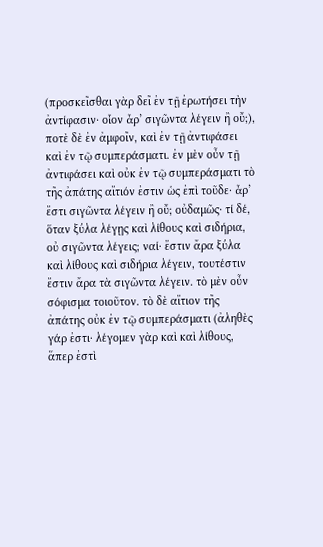(προσκεῖσθαι γὰρ δεῖ ἐν τῇ ἐρωτήσει τὴν ἀντίφασιν· οἷον ἆρ’ σιγῶντα λέγειν ἢ οὔ;), ποτὲ δὲ ἐν ἀμφοῖν, καὶ ἐν τῇ ἀντιφάσει καὶ ἐν τῷ συμπεράσματι. ἐν μὲν οὖν τῇ ἀντιφάσει καὶ οὐκ ἐν τῷ συμπεράσματι τὸ τῆς ἀπάτης αἴτιόν ἐστιν ὡς ἐπὶ τοῦδε· ἆρ’ ἔστι σιγῶντα λέγειν ἢ οὔ; οὐδαμῶς· τί δέ, ὅταν ξύλα λέγῃς καὶ λίθους καὶ σιδήρια, οὐ σιγῶντα λέγεις; ναί· ἔστιν ἄρα ξύλα καὶ λίθους καὶ σιδήρια λέγειν, τουτέστιν ἔστιν ἄρα τὰ σιγῶντα λέγειν. τὸ μὲν οὖν σόφισμα τοιοῦτον. τὸ δὲ αἴτιον τῆς ἀπάτης οὐκ ἐν τῷ συμπεράσματι (ἀληθὲς γάρ ἐστι· λέγομεν γὰρ καὶ καὶ λίθους, ἅπερ ἐστὶ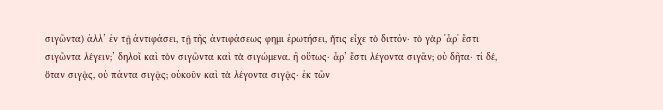σιγῶντα) ἀλλ’ ἐν τῇ ἀντιφάσει, τῇ τῆς ἀντιφάσεως φημι ἐρωτήσει, ἥτις εἶχε τὸ διττόν· τὸ γὰρ ῾ἆρ᾿ ἔστι σιγῶντα λέγειν;’ δηλοῖ καὶ τὸν σιγῶντα καὶ τὰ σιγώμενα. ἢ οὕτως· ἆρ’ ἔστι λέγοντα σιγᾶν; οὐ δῆτα· τί δέ, ὅταν σιγᾷς, οὐ πάντα σιγᾷς; οὐκοῦν καὶ τὰ λέγοντα σιγᾷς· ἐκ τῶν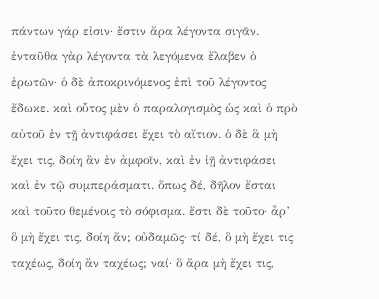πάντων γάρ εἰσιν· ἔστιν ἄρα λέγοντα σιγᾶν. ἐνταῦθα γὰρ λέγοντα τὰ λεγόμενα ἔλαβεν ὁ ἐρωτῶν· ὁ δὲ ἀποκρινόμενος ἐπὶ τοῦ λέγοντος ἔδωκε. καὶ οὗτος μὲν ὁ παραλογισμὸς ὡς καὶ ὁ πρὸ αὐτοῦ ἐν τῇ ἀντιφάσει ἔχει τὸ αἴτιον. ὁ δὲ ἃ μὴ ἔχει τις, δοίη ἂν ἐν ἀμφοῖν, καὶ ἐν ἰῇ ἀντιφάσει καὶ ἐν τῷ συμπεράσματι. ὅπως δέ, δῆλον ἔσται καὶ τοῦτο θεμένοις τὸ σόφισμα. ἔστι δὲ τοῦτο· ἆρ’ ὃ μὴ ἔχει τις, δοίη ἄν; οὐδαμῶς· τί δέ, ὃ μὴ ἔχει τις ταχέως, δοίη ἂν ταχέως; ναί· ὃ ἄρα μὴ ἔχει τις,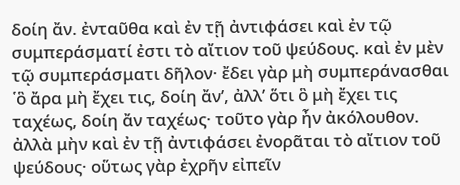δοίη ἄν. ἐνταῦθα καὶ ἐν τῇ ἀντιφάσει καὶ ἐν τῷ συμπεράσματί ἐστι τὸ αἴτιον τοῦ ψεύδους. καὶ ἐν μὲν τῷ συμπεράσματι δῆλον· ἔδει γὰρ μὴ συμπεράνασθαι ῾ὃ ἄρα μὴ ἔχει τις, δοίη ἄν’, ἀλλ’ ὅτι ὃ μὴ ἔχει τις ταχέως, δοίη ἄν ταχέως· τοῦτο γὰρ ἦν ἀκόλουθον. ἀλλὰ μὴν καὶ ἐν τῇ ἀντιφάσει ἐνορᾶται τὸ αἴτιον τοῦ ψεύδους· οὕτως γὰρ ἐχρῆν εἰπεῖν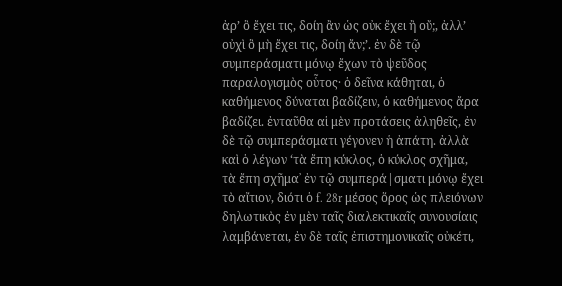ἀρ’ ὃ ἔχει τις, δοίη ἂν ὡς οὐκ ἔχει ἢ οὔ;, ἀλλ’ οὐχὶ ὃ μὴ ἔχει τις, δοίη ἄν;’. ἐν δὲ τῷ συμπεράσματι μόνῳ ἔχων τὸ ψεῦδος παραλογισμὸς οὗτος· ὁ δεῖνα κάθηται, ὁ καθήμενος δύναται βαδίζειν, ὁ καθήμενος ἄρα βαδίζει. ἐνταῦθα αἱ μὲν προτάσεις ἀληθεῖς, ἐν δὲ τῷ συμπεράσματι γέγονεν ἡ ἀπάτη. ἀλλὰ καὶ ὁ λέγων ‘τὰ ἔπη κύκλος, ὁ κύκλος σχῆμα, τὰ ἔπη σχῆμα᾿ ἐν τῷ συμπερά|σματι μόνῳ ἔχει τὸ αἴτιον, διότι ὁ f. 28r μέσος ὅρος ὡς πλειόνων δηλωτικὸς ἐν μὲν ταῖς διαλεκτικαῖς συνουσίαις λαμβάνεται, ἐν δὲ ταῖς ἐπιστημονικαῖς οὐκέτι,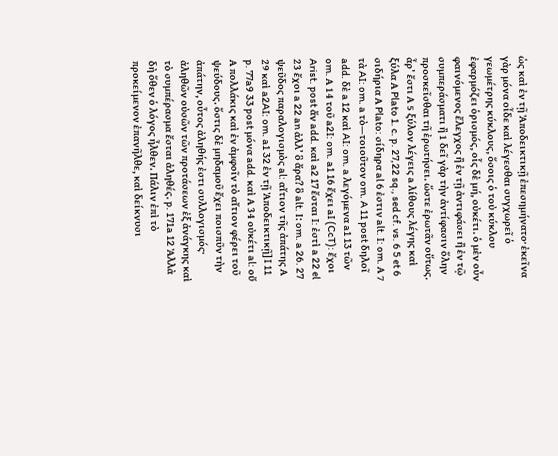ὡς καὶ ἐν τῇ Ἀποδεικτικῇ ἐπεσημήνατο· ἐκεῖνα γὰρ μόνα οἶδε καὶ λέγεσθαι συγχωρεῖ ὁ γεωμέτρης κύκλους, ὅσοις ὁ τοὐ κύκλου ἐφαρμόζει ὁρισμός, οἷς δὲ μή, οὐκέτι. ὁ μὲν οὖν φαινόμενος ἔλεγχος ἢ ἐν τῇ ἀντιφάσει ἢ ἐν τῷ συμπεράσματι ἢ 1 δεῖ γὰρ τὴν ἀντίφασιν ὅλην προσκεῖσθαι τῆ ἐρωτήσει. ὥστε ἐρωτᾶν οὕτως. ἆρ’ ἔστι Α 5 ξύλον λέγεις a λίθους λέγης καὶ ξύλα Α Plato 1. c. p. 27,22 sq., sed cf. vs. 6 5 et 6 σιδήρια Α Plato: σίδηρα al 6 ἐστιν alt. I: om. Α 7 τὰ AI: om. a τὸ—τοιοῦτον om. A 11 post δηλοῖ add. δὲ a 12 καὶ AI: om. a λεγόμενα a1 13 τῶν om. Α 14 τοῦ a2I: om. a1 16 ἔχει aI (CcT): ἔχοι Arist. post ἄν add. καὶ a2 17 ἔσται I: ἐστὶ a 22 el 23 ἔχοι a 22 an ἀλλ’ ὃ ἄρα? ὃ alt. Ι: om. a 26. 27 ψεῦδος παραλογισμὸς al: αἴτιον τῆς ἀπάτης Α 29 καὶ a2AI: om. a1 32 ἐν τῇ Ἀποδεικτικῇ] I 11 p. 77a9 33 post μόνα add. καὶ Α 34 οὐκέτι al: οὔ Α πολλάκις καὶ ἐν ἀμφοῖν τὸ αἴτιον φέρει τοῦ ψεύδους. ὅστις δὲ μηδαμοῦ ἔχει ποισπῦν τὴν ἀπάτην, οὖτος ἀληθής ἐστι συλλογισμός· ἀληθῶν οὐσῶν τῶν προτάσεων ἐξ ἀνάγκης καὶ τὸ συμπέρασμα ἔσται ἀληθές. p. 171a 12 Ἀλλὰ δὴ ὅθεν ὁ λόγος ἦλθεν. Πάλιν ἐπὶ τὸ προκείμενον ἐπανῆλθε, καὶ δείκνυσι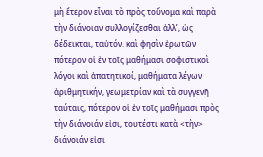μὴ ἕτερον εἶναι τὸ πρὸς τοὔνομα καὶ παρὰ τὴν διάνοιαν συλλογίζεσθαι ἀλλ’, ὡς δέδεικται, ταὐτόν. καὶ φησὶν ἐρωτῶν πότερον οἱ ἐν τοῖς μαθήμασι σοφιστικοὶ λόγοι καὶ ἀπατητικοί, μαθήματα λέγων ἀριθμητικήν, γεωμετρίαν καὶ τὰ συγγενῆ ταύταις, πότερον οἱ ἐν τοῖς μαθήμασι πρὸς τὴν διάνοιάν εἰσι, τουτέστι κατὰ <τὴν> διάνοιάν εἰσι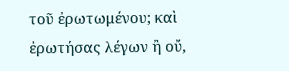τοῦ ἐρωτωμένου; καὶ ἐρωτήσας λέγων ἢ οὔ,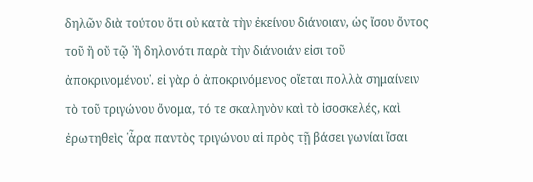δηλῶν διὰ τούτου ὅτι οὐ κατὰ τὴν ἐκείνου διάνοιαν, ὡς ἴσου ὄντος τοῦ ἢ οὔ τῷ ῾ἢ δηλονότι παρὰ τὴν διάνοιάν εἰσι τοῦ ἀποκρινομένου῾. εἰ γὰρ ὁ ἀποκρινόμενος οἴεται πολλὰ σημαίνειν τὸ τοῦ τριγώνου ὄνομα, τό τε σκαληνὸν καὶ τὸ ἰσοσκελές, καὶ ἐρωτηθεὶς ῾ἆρα παντὸς τριγώνου αἱ πρὸς τῇ βάσει γωνίαι ἴσαι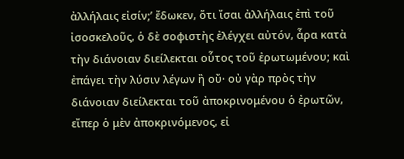ἀλλήλαις εἰσίν;’ ἔδωκεν, ὅτι ἴσαι ἀλλήλαις ἐπὶ τοῦ ἰσοσκελοῦς, ὁ δὲ σοφιστὴς ἐλέγχει αὐτόν, ἆρα κατὰ τὴν διάνοιαν διείλεκται οὗτος τοῦ ἐρωτωμένου; καὶ ἐπάγει τὴν λύσιν λέγων ἢ οὔ· οὐ γὰρ πρὸς τὴν διάνοιαν διείλεκται τοῦ ἀποκρινομένου ὁ ἐρωτῶν, εἴπερ ὁ μὲν ἀποκρινόμενος, εἰ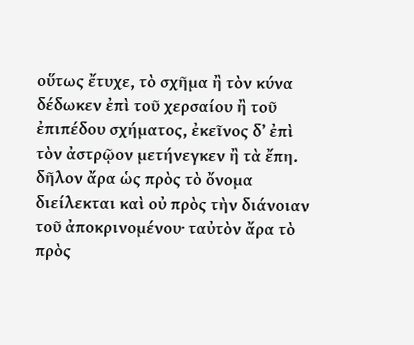οὕτως ἔτυχε, τὸ σχῆμα ἢ τὸν κύνα δέδωκεν ἐπὶ τοῦ χερσαίου ἢ τοῦ ἐπιπέδου σχήματος, ἐκεῖνος δ’ ἐπὶ τὸν ἀστρῷον μετήνεγκεν ἢ τὰ ἔπη. δῆλον ἄρα ὡς πρὸς τὸ ὄνομα διείλεκται καὶ οὐ πρὸς τὴν διάνοιαν τοῦ ἀποκρινομένου· ταὐτὸν ἄρα τὸ πρὸς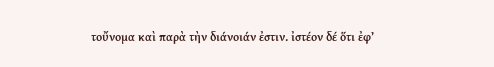τοὔνομα καὶ παρὰ τὴν διάνοιάν ἐστιν. ἰστέον δέ ὅτι ἐφ’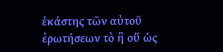ἑκάστης τῶν αὐτοῦ ἐρωτήσεων τὸ ἢ οὕ ὡς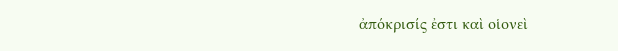ἀπόκρισίς ἐστι καὶ οἱονεὶ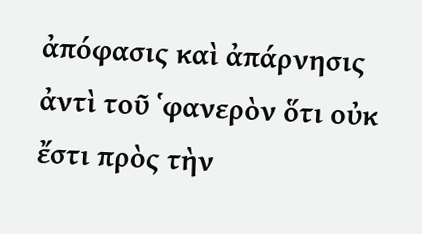ἀπόφασις καὶ ἀπάρνησις ἀντὶ τοῦ ῾φανερὸν ὅτι οὐκ ἔστι πρὸς τὴν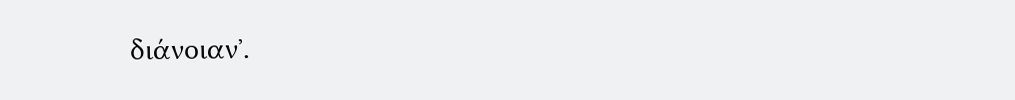διάνοιαν᾿.